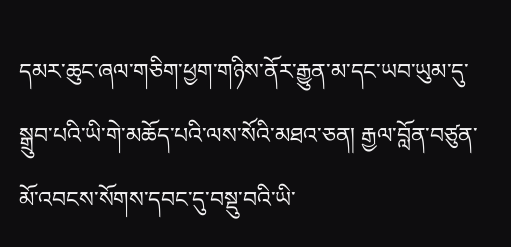དམར་ཆུང་ཞལ་གཅིག་ཕྱག་གཉིས་ནོར་རྒྱུན་མ་དང་ཡབ་ཡུམ་དུ་སྒྲུབ་པའི་ཡི་གེ་མཆོད་པའི་ལས་སོའི་མཐའ་ཅན། རྒྱལ་བློན་བཙུན་མོ་འབངས་སོགས་དབང་དུ་བསྡུ་བའི་ཡི་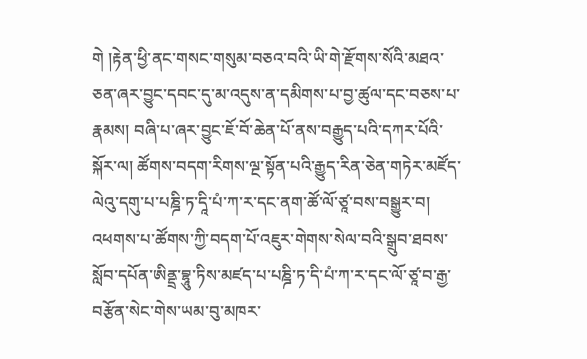གེ །རྟེན་ཕྱི་ནང་གསང་གསུམ་བཅའ་བའི་ཡི་གེ་རྫོགས་སོའི་མཐའ་ཅན་ཞར་བྱུང་དབང་དུ་མ་འདུས་ན་དམིགས་པ་བྱ་ཚུལ་དང་བཅས་པ་རྣམས། བཞི་པ་ཞར་བྱུང་ཇོ་བོ་ཆེན་པོ་ནས་བརྒྱུད་པའི་དཀར་པོའི་སྐོར་ལ། ཚོགས་བདག་རིགས་ལྔ་སྟོན་པའི་རྒྱུད་རིན་ཅེན་གཏེར་མཛོད་ལེའུ་དགུ་པ་པཎྜི་ཏ་དཱི་པཾ་ཀ་ར་དང་ནག་ཚོ་ལོ་ཙཱ་བས་བསྒྱུར་བ། འཕགས་པ་ཚོགས་ཀྱི་བདག་པོ་འཇུར་གེགས་སེལ་བའི་སྒྲུབ་ཐབས་སློབ་དཔོན་ཨིནྡྲ་བྷཱུ་ཏིས་མཛད་པ་པཎྜི་ཏ་དི་པཾ་ཀ་ར་དང་ལོ་ཙཱ་བ་རྒྱ་བརྩོན་སེང་གེས་ཡམ་བུ་མཁར་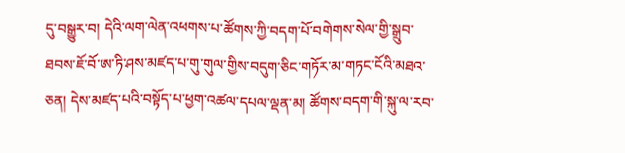དུ་བསྒྱུར་བ། དེའི་ལག་ལེན་འཕགས་པ་ཚོགས་ཀྱི་བདག་པོ་བགེགས་སེལ་གྱི་སྒྲུབ་ཐབས་ཇོ་བོ་ཨ་ཏི་ཤས་མཛད་པ་གུ་གུལ་གྱིས་བདུག་ཅིང་གཏོར་མ་གཏང་ངོའི་མཐའ་ཅན། དེས་མཛད་པའི་བསྟོད་པ་ཕྱག་འཚལ་དཔལ་ལྡན་མ། ཚོགས་བདག་གི་སྐུ་ལ་རབ་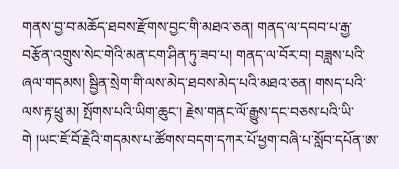གནས་བྱ་བ་མཆོད་ཐབས་རྫོགས་བྱང་གི་མཐའ་ཅན། གནད་ལ་དབབ་པ་རྒྱ་བརྩོན་འགྲུས་སེང་གེའི་མན་ངག་ཤིན་ཏུ་ཟབ་པ། གནད་ལ་བོར་བ། བཟླས་པའི་ཞལ་གདམས། སྦྱིན་སྲེག་གི་ལས་མེད་ཐབས་མེད་པའི་མཐའ་ཅན། གསད་པའི་ལས་རྟ་ཕྲུ་མ། སྤོགས་པའི་ཡིག་ཆུང་། རྗེས་གནང་ལོ་རྒྱུས་དང་བཅས་པའི་ཡི་གེ །ཡང་ཇོ་བོ་རྗེའི་གདམས་པ་ཚོགས་བདག་དཀར་པོ་ཕྱག་བཞི་པ་སློབ་དཔོན་ཨ་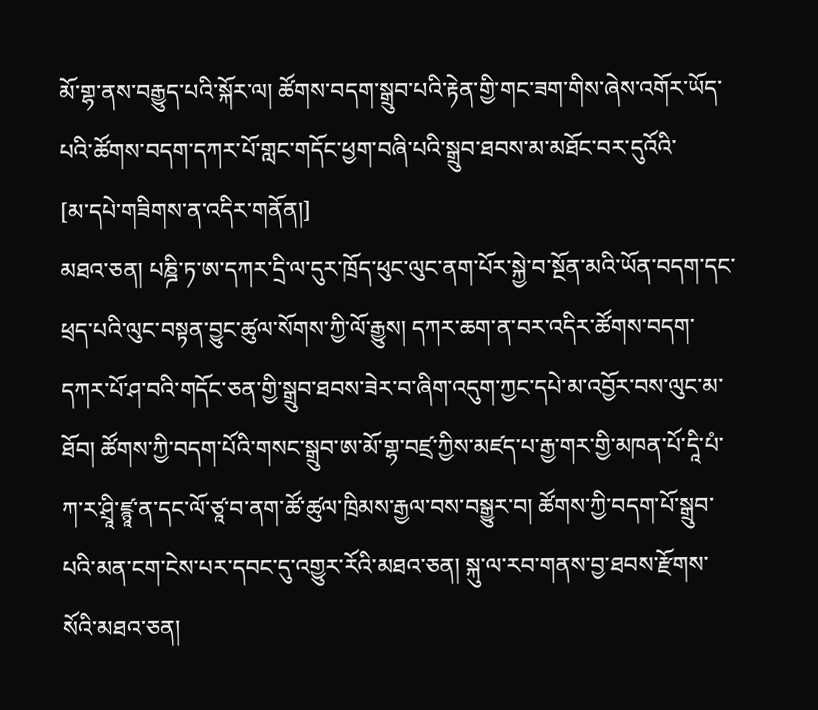མོ་གྷ་ནས་བརྒྱུད་པའི་སྐོར་ལ། ཚོགས་བདག་སྒྲུབ་པའི་རྟེན་གྱི་གང་ཟག་གིས་ཞེས་འགོར་ཡོད་པའི་ཚོགས་བདག་དཀར་པོ་གླང་གདོང་ཕྱག་བཞི་པའི་སྒྲུབ་ཐབས་མ་མཐོང་བར་དུའོའི་
[མ་དཔེ་གཟིགས་ན་འདིར་གནོན།]
མཐའ་ཅན། པཎྜི་ཏ་ཨ་དཀར་དྲི་ལ་དུར་ཁྲོད་ཕུང་ལུང་ནག་པོར་སྐྱེ་བ་སྔོན་མའི་ཡོན་བདག་དང་ཕྲད་པའི་ལུང་བསྟན་བྱུང་ཚུལ་སོགས་ཀྱི་ལོ་རྒྱུས། དཀར་ཆག་ན་བར་འདིར་ཚོགས་བདག་དཀར་པོ་ཤ་བའི་གདོང་ཅན་གྱི་སྒྲུབ་ཐབས་ཟེར་བ་ཞིག་འདུག་ཀྱང་དཔེ་མ་འབྱོར་བས་ལུང་མ་ཐོབ། ཚོགས་ཀྱི་བདག་པོའི་གསང་སྒྲུབ་ཨ་མོ་གྷ་བཛྲ་ཀྱིས་མཛད་པ་རྒྱ་གར་གྱི་མཁན་པོ་དཱི་པཾ་ཀ་ར་ཤྲཱི་ཛྙཱ་ན་དང་ལོ་ཙཱ་བ་ནག་ཚོ་ཚུལ་ཁྲིམས་རྒྱལ་བས་བསྒྱུར་བ། ཚོགས་ཀྱི་བདག་པོ་སྒྲུབ་པའི་མན་ངག་ངེས་པར་དབང་དུ་འགྱུར་རོའི་མཐའ་ཅན། སྐུ་ལ་རབ་གནས་བྱ་ཐབས་རྫོགས་སོའི་མཐའ་ཅན།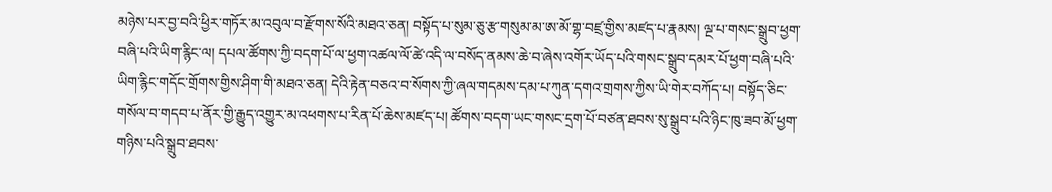མཉེས་པར་བྱ་བའི་ཕྱིར་གཏོར་མ་འབུལ་བ་རྫོགས་སོའི་མཐའ་ཅན། བསྟོད་པ་སུམ་ཅུ་རྩ་གསུམ་མ་ཨ་མོ་གྷ་བཛྲ་གྱིས་མཛད་པ་རྣམས། ལྔ་པ་གསང་སྒྲུབ་ཕྱག་བཞི་པའི་ཡིག་རྙིང་ལ། དཔལ་ཚོགས་ཀྱི་བདག་པོ་ལ་ཕྱག་འཚལ་ལོ་ཚེ་འདི་ལ་བསོད་ནམས་ཆེ་བ་ཞེས་འགོར་ཡོད་པའི་གསང་སྒྲུབ་དམར་པོ་ཕྱག་བཞི་པའི་ཡིག་རྙིང་གདོང་གྲོགས་གྱིས་ཤིག་གི་མཐའ་ཅན། དེའི་རྟེན་བཅའ་བ་སོགས་ཀྱི་ཞལ་གདམས་དམ་པ་ཀུན་དགའ་གྲགས་ཀྱིས་ཡི་གེར་བཀོད་པ། བསྟོད་ཅིང་གསོལ་བ་གདབ་པ་ནོར་གྱི་རྒྱུད་འགྱུར་མ་འཕགས་པ་རིན་པོ་ཆེས་མཛད་པ། ཚོགས་བདག་ཡང་གསང་དྲག་པོ་བཙན་ཐབས་སུ་སྒྲུབ་པའི་ཉིང་ཁུ་ཟབ་མོ་ཕྱག་གཉིས་པའི་སྒྲུབ་ཐབས་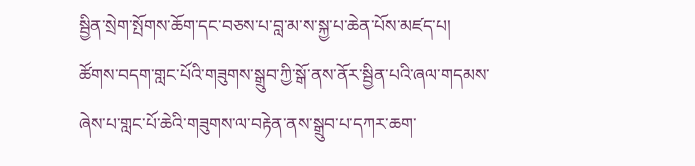སྦྱིན་སྲེག་སྤོགས་ཆོག་དང་བཅས་པ་བླ་མ་ས་སྐྱ་པ་ཆེན་པོས་མཛད་པ། ཚོགས་བདག་གླང་པོའི་གཟུགས་སྒྲུབ་ཀྱི་སྒོ་ནས་ནོར་སྦྱིན་པའི་ཞལ་གདམས་ཞེས་པ་གླང་པོ་ཆེའི་གཟུགས་ལ་བརྟེན་ནས་སྒྲུབ་པ་དཀར་ཆག་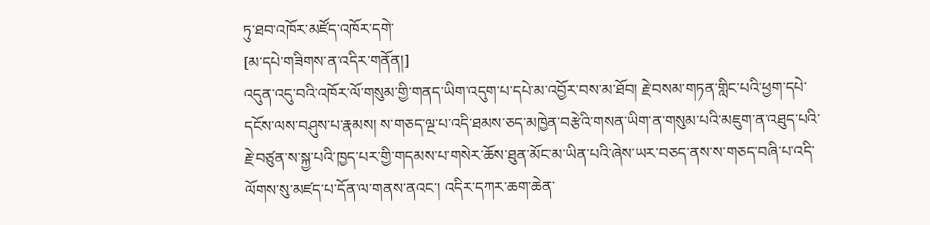ཏུ་ཐབ་འཁོར་མཛོད་འཁོར་དགེ་
[མ་དཔེ་གཟིགས་ན་འདིར་གནོན།]
འདུན་འདུ་བའི་འཁོར་ལོ་གསུམ་གྱི་གནད་ཡིག་འདུག་པ་དཔེ་མ་འབྱོར་བས་མ་ཐོབ། རྗེ་བསམ་གཏན་གླིང་པའི་ཕྱག་དཔེ་དངོས་ལས་བཤུས་པ་རྣམས། ས་གཅད་ལྔ་པ་འདི་ཐམས་ཅད་མཁྱེན་བརྩེའི་གསན་ཡིག་ན་གསུམ་པའི་མཇུག་ན་འཐུད་པའི་རྗེ་བཙུན་ས་སྐྱ་པའི་ཁྱད་པར་གྱི་གདམས་པ་གསེར་ཆོས་ཐུན་མོང་མ་ཡིན་པའི་ཞེས་ཡར་བཅད་ནས་ས་གཅད་བཞི་པ་འདི་ལོགས་སུ་མཛད་པ་དོན་ལ་གནས་ནའང་། འདིར་དཀར་ཆག་ཆེན་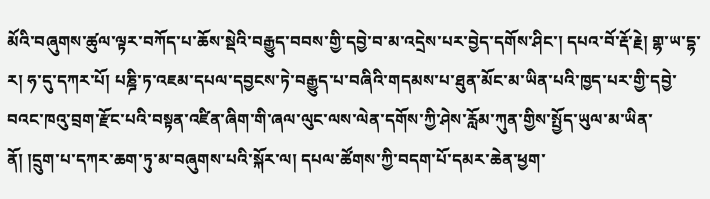མོའི་བཞུགས་ཚུལ་ལྟར་བཀོད་པ་ཆོས་སྡེའི་བརྒྱུད་བབས་གྱི་དབྱེ་བ་མ་འདྲེས་པར་བྱེད་དགོས་ཤིང་། དཔའ་བོ་རྡོ་རྗེ། གྷ་ཡ་དྷ་ར། ཧ་དུ་དཀར་པོ། པཎྜི་ཏ་འཇམ་དཔལ་དབྱངས་ཏེ་བརྒྱུད་པ་བཞིའི་གདམས་པ་ཐུན་མོང་མ་ཡིན་པའི་ཁྱད་པར་གྱི་དབྱེ་བའང་ཁའུ་བྲག་རྫོང་པའི་བསྟན་འཛིན་ཞིག་གི་ཞལ་ལུང་ལས་ལེན་དགོས་ཀྱི་ཤེས་རློམ་ཀུན་གྱིས་སྤྱོད་ཡུལ་མ་ཡིན་ནོ། །དྲུག་པ་དཀར་ཆག་ཏུ་མ་བཞུགས་པའི་སྐོར་ལ། དཔལ་ཚོགས་ཀྱི་བདག་པོ་དམར་ཆེན་ཕྱག་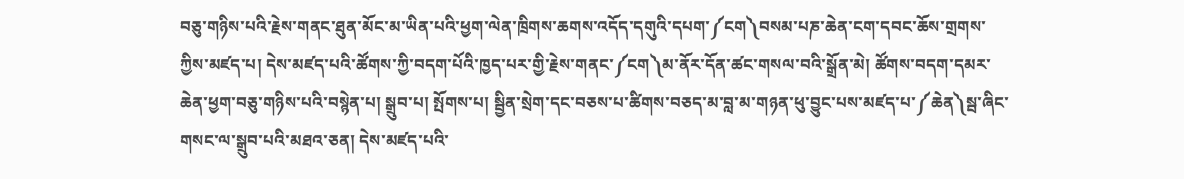བཅུ་གཉིས་པའི་རྗེས་གནང་ཐུན་མོང་མ་ཡིན་པའི་ཕྱག་ལེན་ཁྲིགས་ཆགས་འདོད་དགུའི་དཔག་༼ངག༽བསམ་པཎ་ཆེན་ངག་དབང་ཆོས་གྲགས་ཀྱིས་མཛད་པ། དེས་མཛད་པའི་ཚོགས་ཀྱི་བདག་པོའི་ཁྱད་པར་གྱི་རྗེས་གནང་༼ངག༽མ་ནོར་དོན་ཚང་གསལ་བའི་སྒྲོན་མེ། ཚོགས་བདག་དམར་ཆེན་ཕྱག་བཅུ་གཉིས་པའི་བསྙེན་པ། སྒྲུབ་པ། སྤོགས་པ། སྦྱིན་སྲེག་དང་བཅས་པ་ཚིགས་བཅད་མ་བླ་མ་གཉན་ཕུ་བྱུང་པས་མཛད་པ་༼ཆེན༽སྦ་ཞིང་གསང་ལ་སྒྲུབ་པའི་མཐའ་ཅན། དེས་མཛད་པའི་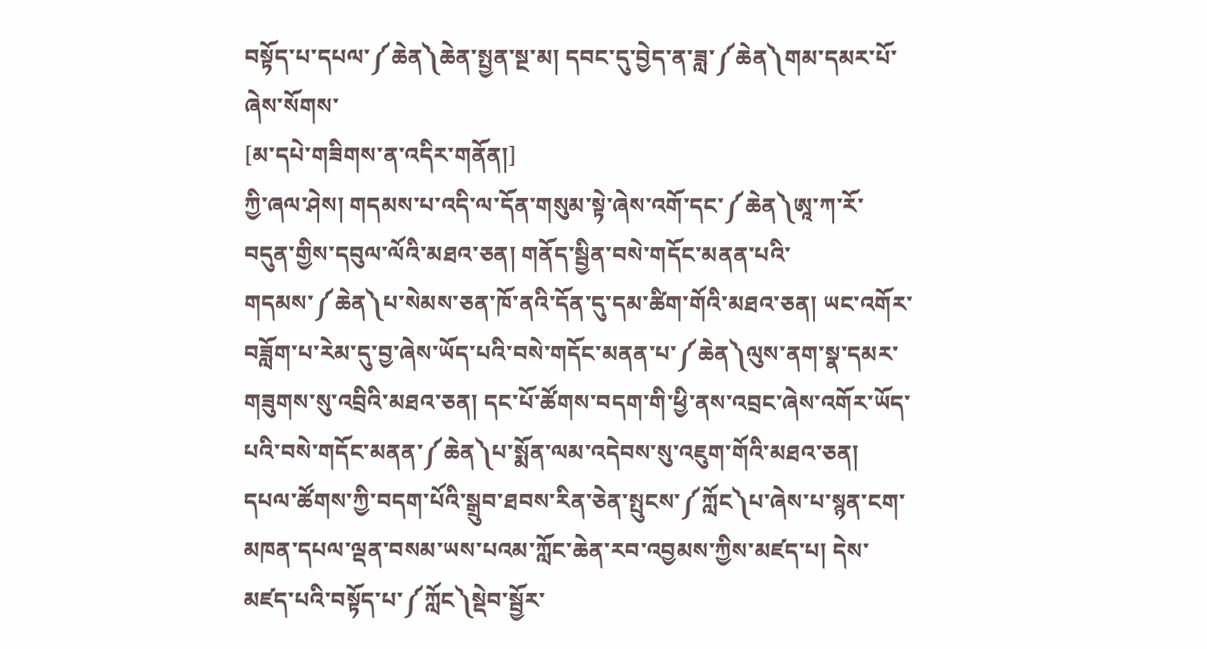བསྟོད་པ་དཔལ་༼ཆེན༽ཆེན་སྤྱན་སྔ་མ། དབང་དུ་བྱེད་ན་ཟླ་༼ཆེན༽གམ་དམར་པོ་ཞེས་སོགས་
[མ་དཔེ་གཟིགས་ན་འདིར་གནོན།]
ཀྱི་ཞལ་ཤེས། གདམས་པ་འདི་ལ་དོན་གསུམ་སྟེ་ཞེས་འགོ་དང་༼ཆེན༽ཨཱ་ཀ་རོ་བདུན་གྱིས་དབུལ་ལོའི་མཐའ་ཅན། གནོད་སྦྱིན་བསེ་གདོང་མནན་པའི་གདམས་༼ཆེན༽པ་སེམས་ཅན་ཁོ་ནའི་དོན་དུ་དམ་ཚིག་གོའི་མཐའ་ཅན། ཡང་འགོར་བཟློག་པ་རེམ་དུ་བྱ་ཞེས་ཡོད་པའི་བསེ་གདོང་མནན་པ་༼ཆེན༽ལུས་ནག་སྣ་དམར་གཟུགས་སུ་འབྲིའི་མཐའ་ཅན། དང་པོ་ཚོགས་བདག་གི་ཕྱི་ནས་འབྲང་ཞེས་འགོར་ཡོད་པའི་བསེ་གདོང་མནན་༼ཆེན༽པ་སྨོན་ལམ་འདེབས་སུ་འཇུག་གོའི་མཐའ་ཅན། དཔལ་ཚོགས་ཀྱི་བདག་པོའི་སྒྲུབ་ཐབས་རིན་ཅེན་སྤུངས་༼ཀློང༽པ་ཞེས་པ་སྙན་ངག་མཁན་དཔལ་ལྡན་བསམ་ཡས་པའམ་ཀློང་ཆེན་རབ་འབྱམས་ཀྱིས་མཛད་པ། དེས་མཛད་པའི་བསྟོད་པ་༼ཀློང༽སྡེབ་སྦྱོར་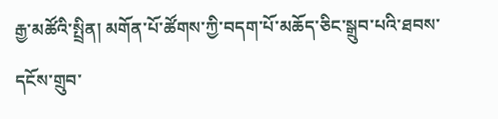རྒྱ་མཚོའི་སྤྲིན། མགོན་པོ་ཚོགས་ཀྱི་བདག་པོ་མཆོད་ཅིང་སྒྲུབ་པའི་ཐབས་དངོས་གྲུབ་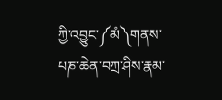ཀྱི་འབྱུང་༼མཾ༽གནས་པཎ་ཆེན་བཀྲ་ཤིས་རྣམ་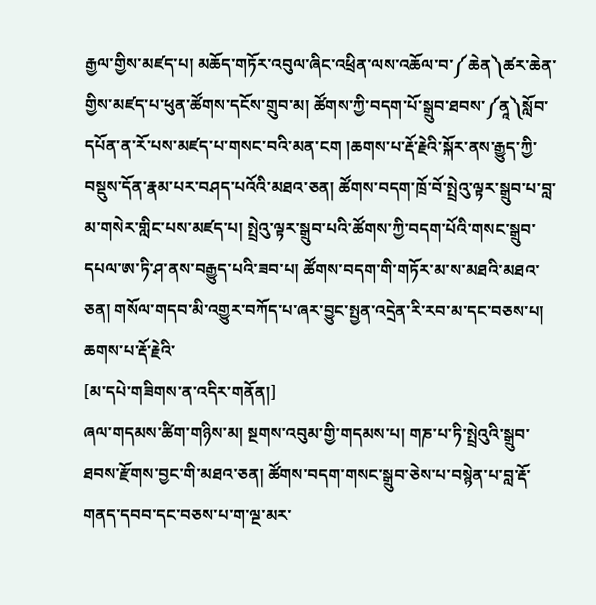རྒྱལ་གྱིས་མཛད་པ། མཆོད་གཏོར་འབུལ་ཞིང་འཕྲིན་ལས་འཆོལ་བ་༼ཆེན༽ཚར་ཆེན་གྱིས་མཛད་པ་ཕུན་ཚོགས་དངོས་གྲུབ་མ། ཚོགས་ཀྱི་བདག་པོ་སྒྲུབ་ཐབས་༼ནཱ༽སློབ་དཔོན་ན་རོ་པས་མཛད་པ་གསང་བའི་མན་ངག །ཆགས་པ་རྡོ་རྗེའི་སྐོར་ནས་རྒྱུད་ཀྱི་བསྡུས་དོན་རྣམ་པར་བཤད་པའོའི་མཐའ་ཅན། ཚོགས་བདག་ཁྲོ་བོ་སྤྲེའུ་ལྟར་སྒྲུབ་པ་བླ་མ་གསེར་གླིང་པས་མཛད་པ། སྤྲེའུ་ལྟར་སྒྲུབ་པའི་ཚོགས་ཀྱི་བདག་པོའི་གསང་སྒྲུབ་དཔལ་ཨ་ཏི་ཤ་ནས་བརྒྱུད་པའི་ཟབ་པ། ཚོགས་བདག་གི་གཏོར་མ་ས་མཐའི་མཐའ་ཅན། གསོལ་གདབ་མི་འགྱུར་བཀོད་པ་ཞར་བྱུང་སྤྱན་འདྲེན་རི་རབ་མ་དང་བཅས་པ། ཆགས་པ་རྡོ་རྗེའི་
[མ་དཔེ་གཟིགས་ན་འདིར་གནོན།]
ཞལ་གདམས་ཚིག་གཉིས་མ། སྔགས་འབུམ་གྱི་གདམས་པ། གཎ་པ་ཏི་སྤྲེའུའི་སྒྲུབ་ཐབས་རྫོགས་བྱང་གི་མཐའ་ཅན། ཚོགས་བདག་གསང་སྒྲུབ་ཅེས་པ་བསྙེན་པ་བླ་རྡོ་གནད་དབབ་དང་བཅས་པ་ག་ལྔ་མར་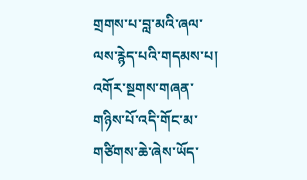གྲགས་པ་བླ་མའི་ཞལ་ལས་རྙེད་པའི་གདམས་པ། འགོར་སྔགས་གཞན་གཉིས་པོ་འདི་གོང་མ་གཙིགས་ཆེ་ཞེས་ཡོད་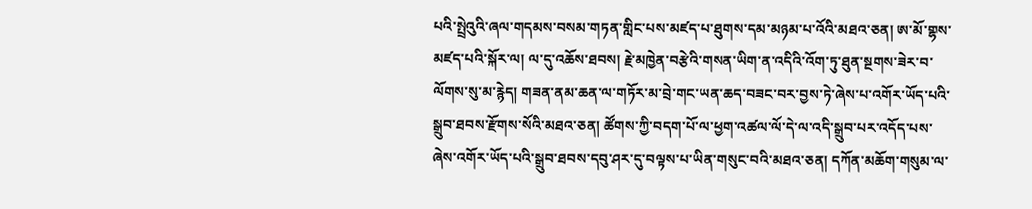པའི་སྤྲེའུའི་ཞལ་གདམས་བསམ་གཏན་གླིང་པས་མཛད་པ་ཐུགས་དམ་མཉམ་པ་འོའི་མཐའ་ཅན། ཨ་མོ་གྷས་མཛད་པའི་སྐོར་ལ། ལ་དུ་འཆོས་ཐབས། རྗེ་མཁྱེན་བརྩེའི་གསན་ཡིག་ན་འདིའི་འོག་ཏུ་ཐུན་སྔགས་ཟེར་བ་ལོགས་སུ་མ་རྙེད། གཟན་ནམ་ཆན་ལ་གཏོར་མ་བྲེ་གང་ཡན་ཆད་བཟང་བར་བྱས་ཏེ་ཞེས་པ་འགོར་ཡོད་པའི་སྒྲུབ་ཐབས་རྫོགས་སོའི་མཐའ་ཅན། ཚོགས་ཀྱི་བདག་པོ་ལ་ཕྱག་འཚལ་ལོ་དེ་ལ་འདི་སྒྲུབ་པར་འདོད་པས་ཞེས་འགོར་ཡོད་པའི་སྒྲུབ་ཐབས་དབུ་ཤར་དུ་བལྟས་པ་ཡིན་གསུང་བའི་མཐའ་ཅན། དཀོན་མཆོག་གསུམ་ལ་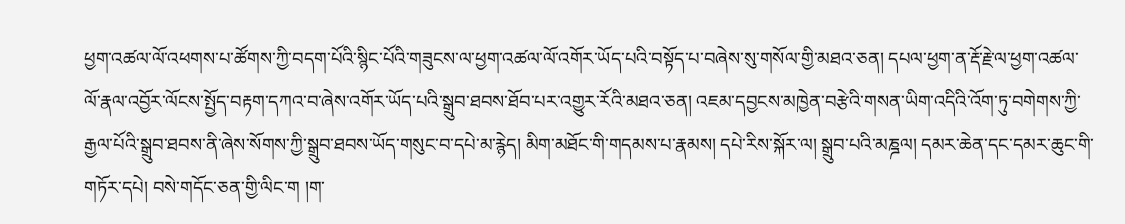ཕྱག་འཚལ་ལོ་འཕགས་པ་ཚོགས་ཀྱི་བདག་པོའི་སྙིང་པོའི་གཟུངས་ལ་ཕྱག་འཚལ་ལོ་འགོར་ཡོད་པའི་བསྟོད་པ་བཞེས་སུ་གསོལ་གྱི་མཐའ་ཅན། དཔལ་ཕྱག་ན་རྡོ་རྗེ་ལ་ཕྱག་འཚལ་ལོ་རྣལ་འབྱོར་ལོངས་སྤྱོད་བརྟག་དཀའ་བ་ཞེས་འགོར་ཡོད་པའི་སྒྲུབ་ཐབས་ཐོབ་པར་འགྱུར་རོའི་མཐའ་ཅན། འཇམ་དབྱངས་མཁྱེན་བརྩེའི་གསན་ཡིག་འདིའི་འོག་ཏུ་བགེགས་ཀྱི་རྒྱལ་པོའི་སྒྲུབ་ཐབས་ནི་ཞེས་སོགས་ཀྱི་སྒྲུབ་ཐབས་ཡོད་གསུང་བ་དཔེ་མ་རྙེད། མིག་མཐོང་གི་གདམས་པ་རྣམས། དཔེ་རིས་སྐོར་ལ། སྒྲུབ་པའི་མཎྜལ། དམར་ཆེན་དང་དམར་ཆུང་གི་གཏོར་དཔེ། བསེ་གདོང་ཅན་གྱི་ལིང་ག །ག་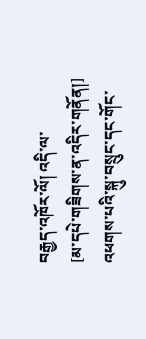བརྒྱད་འཁོར་ལོ། འདི་ལ་
[མ་དཔེ་གཟིགས་ན་འདིར་གནོན།]
འཕགས་པའི་སྐུ་བསྲུང་དང་གོང་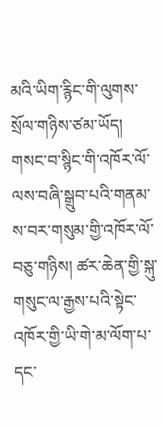མའི་ཡིག་རྙིང་གི་ལུགས་སྲོལ་གཉིས་ཙམ་ཡོད། གསང་བ་སྙིང་གི་འཁོར་ལོ་ལས་བཞི་སྒྲུབ་པའི་གནམ་ས་བར་གསུམ་གྱི་འཁོར་ལོ་བཅུ་གཉིས། ཚར་ཆེན་གྱི་སྐུ་གསུང་ལ་རྒྱས་པའི་སྟེང་འཁོར་གྱི་ཡི་གེ་མ་ལོག་པ་དང་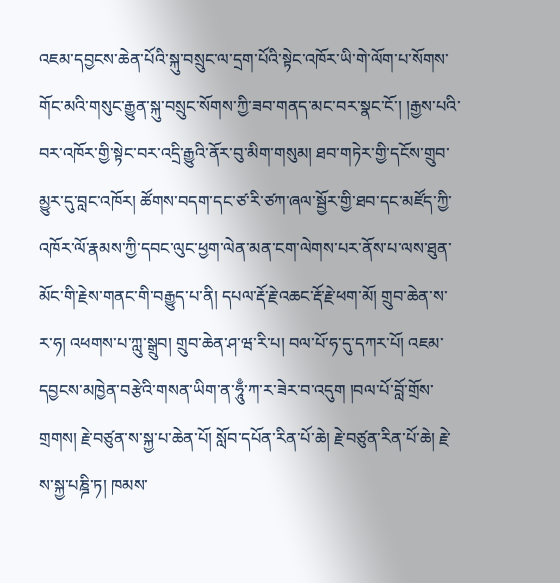འཇམ་དབྱངས་ཆེན་པོའི་སྐུ་བསྲུང་ལ་དྲག་པོའི་སྟེང་འཁོར་ཡི་གེ་ལོག་པ་སོགས་གོང་མའི་གསུང་རྒྱུན་སྐུ་བསྲུང་སོགས་ཀྱི་ཟབ་གནད་མང་བར་སྣང་ངོ་། །རྒྱས་པའི་བར་འཁོར་གྱི་སྟེང་བར་འདྲི་རྒྱུའི་ནོར་བུ་མིག་གསུམ། ཐབ་གཏེར་གྱི་དངོས་གྲུབ་མྱུར་དུ་བླང་འཁོར། ཚོགས་བདག་དང་ཙ་རི་ཙཀ་ཞལ་སྦྱོར་གྱི་ཐབ་དང་མཛོད་ཀྱི་འཁོར་ལོ་རྣམས་ཀྱི་དབང་ལུང་ཕྱག་ལེན་མན་ངག་ལེགས་པར་ནོས་པ་ལས་ཐུན་མོང་གི་རྗེས་གནང་གི་བརྒྱུད་པ་ནི། དཔལ་རྡོ་རྗེ་འཆང་རྡོ་རྗེ་ཕག་མོ། གྲུབ་ཆེན་ས་ར་ཧ། འཕགས་པ་ཀླུ་སྒྲུབ། གྲུབ་ཆེན་ཤ་ཝ་རི་པ། བལ་པོ་ཧ་དུ་དཀར་པོ། འཇམ་དབྱངས་མཁྱེན་བརྩེའི་གསན་ཡིག་ན་ཧཱུྃ་ཀ་ར་ཟེར་བ་འདུག །བལ་པོ་བློ་གྲོས་གྲགས། རྗེ་བཙུན་ས་སྐྱ་པ་ཆེན་པོ། སློབ་དཔོན་རིན་པོ་ཆེ། རྗེ་བཙུན་རིན་པོ་ཆེ། རྗེ་ས་སྐྱ་པཎྜི་ཏ། ཁམས་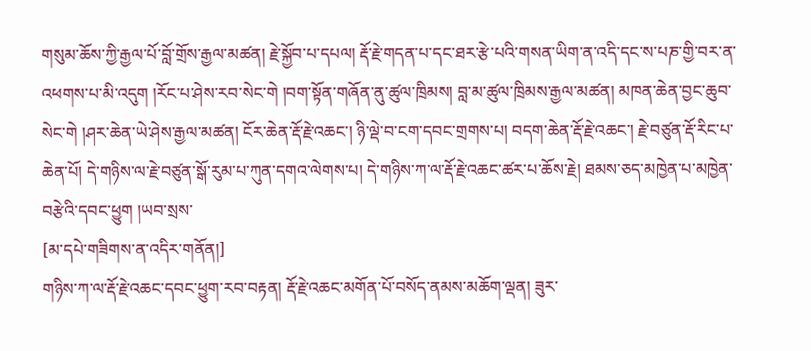གསུམ་ཆོས་ཀྱི་རྒྱལ་པོ་བློ་གྲོས་རྒྱལ་མཚན། རྗེ་སྐྱོབ་པ་དཔལ། རྡོ་རྗེ་གདན་པ་དང་ཐར་རྩེ་པའི་གསན་ཡིག་ན་འདི་དང་ས་པཎ་གྱི་བར་ན་འཕགས་པ་མི་འདུག །རོང་པ་ཤེས་རབ་སེང་གེ །བག་སྟོན་གཞོན་ནུ་ཚུལ་ཁྲིམས། བླ་མ་ཚུལ་ཁྲིམས་རྒྱལ་མཚན། མཁན་ཆེན་བྱང་ཆུབ་སེང་གེ །ཤར་ཆེན་ཡེ་ཤེས་རྒྱལ་མཚན། ངོར་ཆེན་རྡོ་རྗེ་འཆང་། ཉི་ལྡེ་བ་ངག་དབང་གྲགས་པ། བདག་ཆེན་རྡོ་རྗེ་འཆང་། རྗེ་བཙུན་རྡོ་རིང་པ་ཆེན་པོ། དེ་གཉིས་ལ་རྗེ་བཙུན་སྒོ་རུམ་པ་ཀུན་དགའ་ལེགས་པ། དེ་གཉིས་ཀ་ལ་རྡོ་རྗེ་འཆང་ཚར་པ་ཆོས་རྗེ། ཐམས་ཅད་མཁྱེན་པ་མཁྱེན་བརྩེའི་དབང་ཕྱུག །ཡབ་སྲས་
[མ་དཔེ་གཟིགས་ན་འདིར་གནོན།]
གཉིས་ཀ་ལ་རྡོ་རྗེ་འཆང་དབང་ཕྱུག་རབ་བརྟན། རྡོ་རྗེ་འཆང་མགོན་པོ་བསོད་ནམས་མཆོག་ལྡན། ཟུར་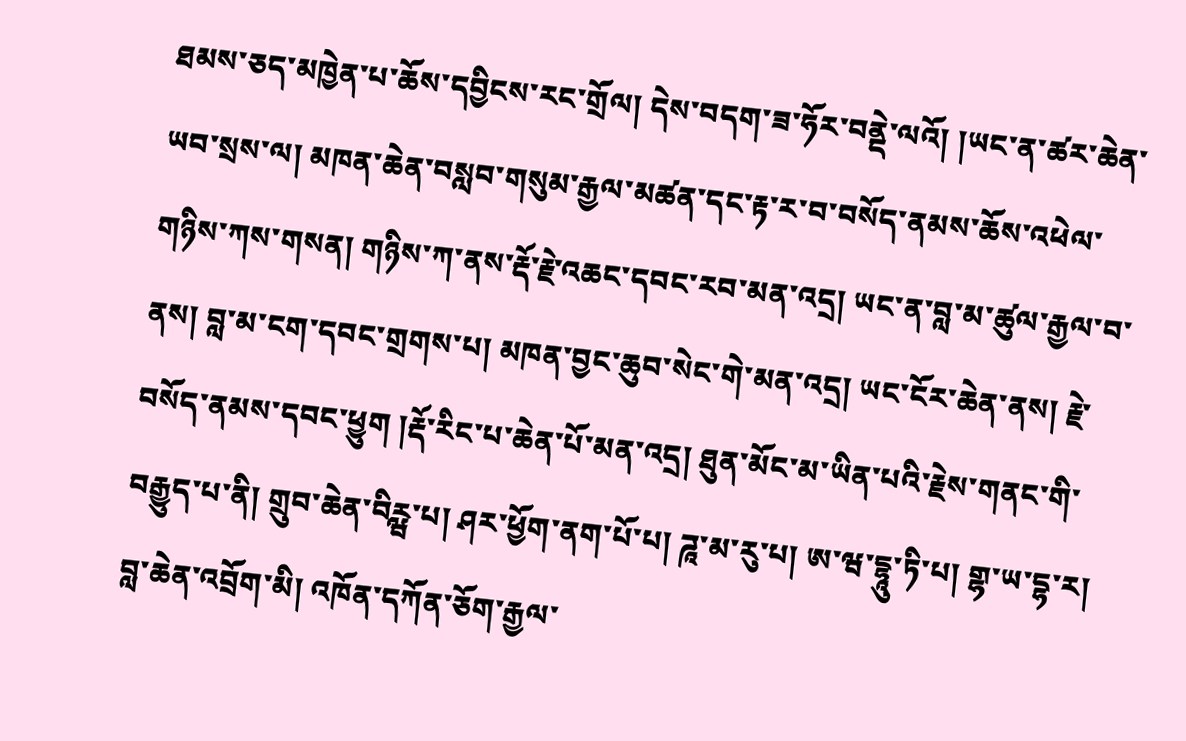ཐམས་ཅད་མཁྱེན་པ་ཆོས་དབྱིངས་རང་གྲོལ། དེས་བདག་ཟ་ཧོར་བནྡེ་ལའོ། །ཡང་ན་ཚར་ཆེན་ཡབ་སྲས་ལ། མཁན་ཆེན་བསླབ་གསུམ་རྒྱལ་མཚན་དང་རྟ་ར་བ་བསོད་ནམས་ཆོས་འཕེལ་གཉིས་ཀས་གསན། གཉིས་ཀ་ནས་རྡོ་རྗེ་འཆང་དབང་རབ་མན་འདྲ། ཡང་ན་བླ་མ་ཚུལ་རྒྱལ་བ་ནས། བླ་མ་ངག་དབང་གྲགས་པ། མཁན་བྱང་ཆུབ་སེང་གེ་མན་འདྲ། ཡང་ངོར་ཆེན་ནས། རྗེ་བསོད་ནམས་དབང་ཕྱུག །རྡོ་རིང་པ་ཆེན་པོ་མན་འདྲ། ཐུན་མོང་མ་ཡིན་པའི་རྗེས་གནང་གི་བརྒྱུད་པ་ནི། གྲུབ་ཆེན་བིཪྺ་པ། ཤར་ཕྱོག་ནག་པོ་པ། ཌཱ་མ་རུ་པ། ཨ་ཝ་དྷཱུ་ཏི་པ། གྷ་ཡ་དྷ་ར། བླ་ཆེན་འབྲོག་མི། འཁོན་དཀོན་ཅོག་རྒྱལ་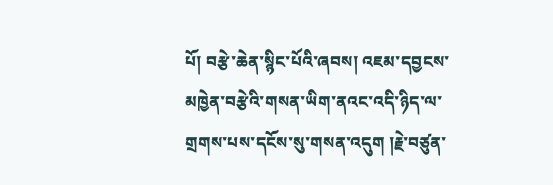པོ། བརྩེ་ཆེན་སྙིང་པོའི་ཞབས། འཇམ་དབྱངས་མཁྱེན་བརྩེའི་གསན་ཡིག་ནའང་འདི་ཉིད་ལ་གྲགས་པས་དངོས་སུ་གསན་འདུག །རྗེ་བཙུན་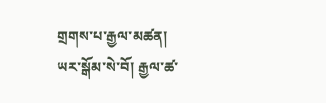གྲགས་པ་རྒྱལ་མཚན། ཡར་སྒོམ་སེ་བོ། རྒྱལ་ཚ་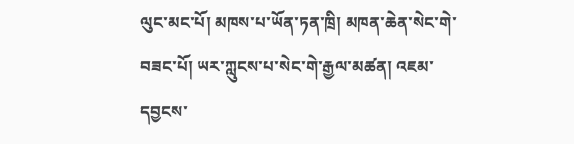ལུང་མང་པོ། མཁས་པ་ཡོན་ཏན་ཁྲི། མཁན་ཆེན་སེང་གེ་བཟང་པོ། ཡར་ཀླུངས་པ་སེང་གེ་རྒྱལ་མཚན། འཇམ་དབྱངས་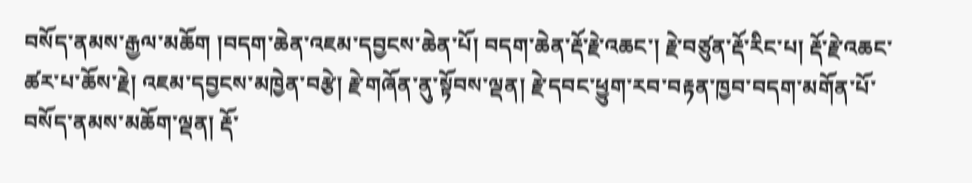བསོད་ནམས་རྒྱལ་མཆོག །བདག་ཆེན་འཇམ་དབྱངས་ཆེན་པོ། བདག་ཆེན་རྡོ་རྗེ་འཆང་། རྗེ་བཙུན་རྡོ་རིང་པ། རྡོ་རྗེ་འཆང་ཚར་པ་ཆོས་རྗེ། འཇམ་དབྱངས་མཁྱེན་བརྩེ། རྗེ་གཞོན་ནུ་སྟོབས་ལྡན། རྗེ་དབང་ཕྱུག་རབ་བརྟན་ཁྱབ་བདག་མགོན་པོ་བསོད་ནམས་མཆོག་ལྡན། རྡོ་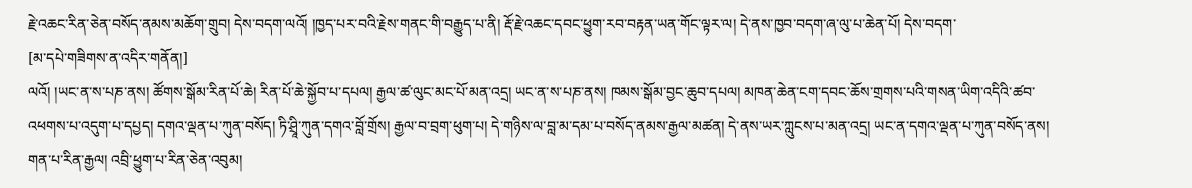རྗེ་འཆང་རིན་ཅེན་བསོད་ནམས་མཆོག་གྲུབ། དེས་བདག་ལའོ། །ཁྱད་པར་བའི་རྗེས་གནང་གི་བརྒྱུད་པ་ནི། རྡོ་རྗེ་འཆང་དབང་ཕྱུག་རབ་བརྟན་ཡན་གོང་ལྟར་ལ། དེ་ནས་ཁྱབ་བདག་ཞ་ལུ་པ་ཆེན་པོ། དེས་བདག་
[མ་དཔེ་གཟིགས་ན་འདིར་གནོན།]
ལའོ། །ཡང་ན་ས་པཎ་ནས། ཚོགས་སྒོམ་རིན་པོ་ཆེ། རིན་པོ་ཆེ་སྐྱོབ་པ་དཔལ། རྒྱལ་ཚ་ལུང་མང་པོ་མན་འདྲ། ཡང་ན་ས་པཎ་ནས། ཁམས་སྒོམ་བྱང་ཆུབ་དཔལ། མཁན་ཆེན་ངག་དབང་ཆོས་གྲགས་པའི་གསན་ཡིག་འདིའི་ཚབ་འཕགས་པ་འདུག་པ་དཔྱད། དགའ་ལྡན་པ་ཀུན་བསོད། ཏི་ཤྲཱི་ཀུན་དགའ་བློ་གྲོས། རྒྱལ་བ་བྲག་ཕུག་པ། དེ་གཉིས་ལ་བླ་མ་དམ་པ་བསོད་ནམས་རྒྱལ་མཚན། དེ་ནས་ཡར་ཀླུངས་པ་མན་འདྲ། ཡང་ན་དགའ་ལྡན་པ་ཀུན་བསོད་ནས། གན་པ་རིན་རྒྱལ། འབྲི་ཕྱུག་པ་རིན་ཅེན་འབུམ།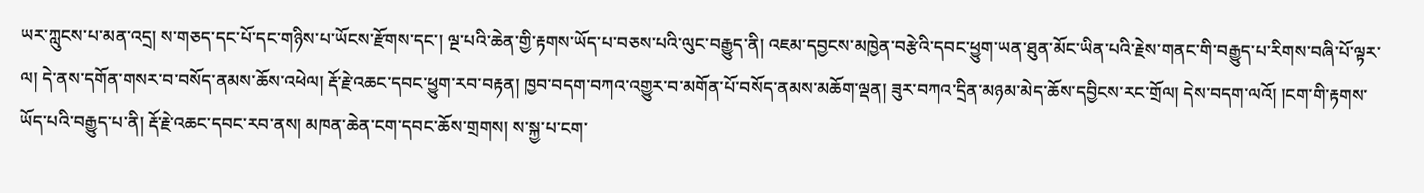ཡར་ཀླུངས་པ་མན་འདྲ། ས་གཅད་དང་པོ་དང་གཉིས་པ་ཡོངས་རྫོགས་དང་། ལྔ་པའི་ཆེན་གྱི་རྟགས་ཡོད་པ་བཅས་པའི་ལུང་བརྒྱུད་ནི། འཇམ་དབྱངས་མཁྱེན་བརྩེའི་དབང་ཕྱུག་ཡན་ཐུན་མོང་ཡིན་པའི་རྗེས་གནང་གི་བརྒྱུད་པ་རིགས་བཞི་པོ་ལྟར་ལ། དེ་ནས་དགོན་གསར་བ་བསོད་ནམས་ཆོས་འཕེལ། རྡོ་རྗེ་འཆང་དབང་ཕྱུག་རབ་བརྟན། ཁྱབ་བདག་བཀའ་འགྱུར་བ་མགོན་པོ་བསོད་ནམས་མཆོག་ལྡན། ཟུར་བཀའ་དྲིན་མཉམ་མེད་ཆོས་དབྱིངས་རང་གྲོལ། དེས་བདག་ལའོ། །ངག་གི་རྟགས་ཡོད་པའི་བརྒྱུད་པ་ནི། རྡོ་རྗེ་འཆང་དབང་རབ་ནས། མཁན་ཆེན་ངག་དབང་ཆོས་གྲགས། ས་སྐྱ་པ་ངག་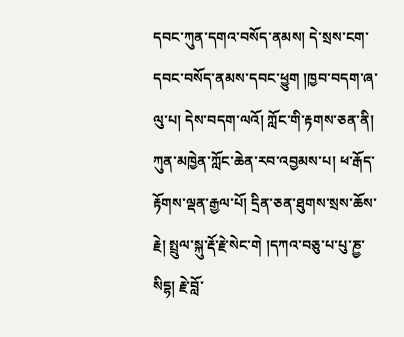དབང་ཀུན་དགའ་བསོད་ནམས། དེ་སྲས་ངག་དབང་བསོད་ནམས་དབང་ཕྱུག །ཁྱབ་བདག་ཞ་ལུ་པ། དེས་བདག་ལའོ། ཀློང་གི་རྟགས་ཅན་ནི། ཀུན་མཁྱེན་ཀློང་ཆེན་རབ་འབྱམས་པ། ཕ་རྒོད་རྟོགས་ལྡན་རྒྱལ་པོ། དྲིན་ཅན་ཐུགས་སྲས་ཆོས་རྗེ། སྤྲུལ་སྐུ་རྡོ་རྗེ་སེང་གེ །དཀའ་བཅུ་པ་པུ་ཎྱ་སིདྷ། རྗེ་བློ་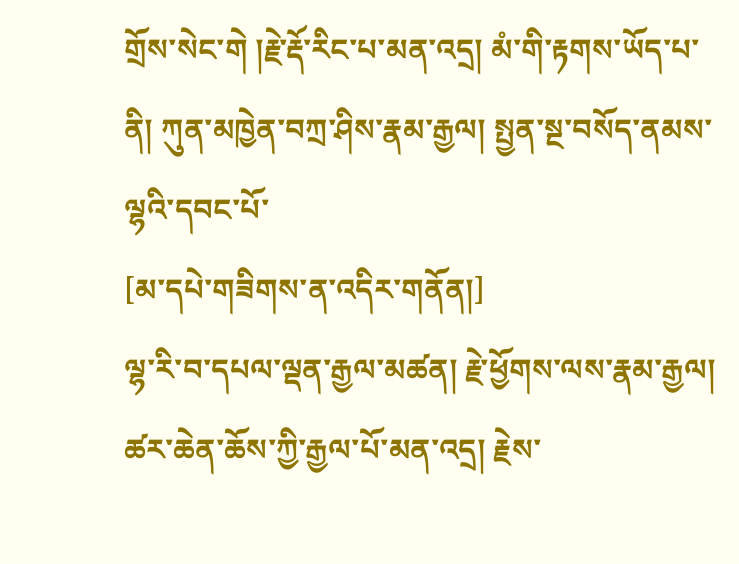གྲོས་སེང་གེ །རྗེ་རྡོ་རིང་པ་མན་འདྲ། མཾ་གི་རྟགས་ཡོད་པ་ནི། ཀུན་མཁྱེན་བཀྲ་ཤིས་རྣམ་རྒྱལ། སྤྱན་སྔ་བསོད་ནམས་ལྷའི་དབང་པོ་
[མ་དཔེ་གཟིགས་ན་འདིར་གནོན།]
ལྷ་རི་བ་དཔལ་ལྡན་རྒྱལ་མཚན། རྗེ་ཕྱོགས་ལས་རྣམ་རྒྱལ། ཚར་ཆེན་ཆོས་ཀྱི་རྒྱལ་པོ་མན་འདྲ། རྗེས་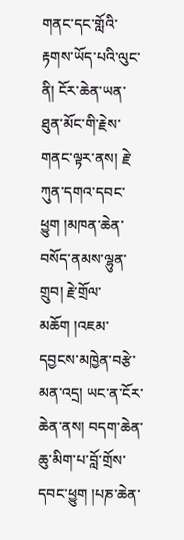གནང་དང་གློའི་རྟགས་ཡོད་པའི་ལུང་ནི། ངོར་ཆེན་ཡན་ཐུན་མོང་གི་རྗེས་གནང་ལྟར་ནས། རྗེ་ཀུན་དགའ་དབང་ཕྱུག །མཁན་ཆེན་བསོད་ནམས་ལྷུན་གྲུབ། རྗེ་གྲོལ་མཆོག །འཇམ་དབྱངས་མཁྱེན་བརྩེ་མན་འདྲ། ཡང་ན་ངོར་ཆེན་ནས། བདག་ཆེན་ཆུ་མིག་པ་བློ་གྲོས་དབང་ཕྱུག །པཎ་ཆེན་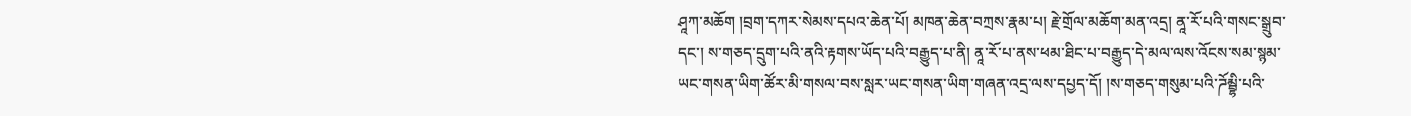ཤཱཀ་མཆོག །བྲག་དཀར་སེམས་དཔའ་ཆེན་པོ། མཁན་ཆེན་བཀྲས་རྣམ་པ། རྗེ་གྲོལ་མཆོག་མན་འདྲ། ནཱ་རོ་པའི་གསང་སྒྲུབ་དང་། ས་གཅད་དྲུག་པའི་ནའི་རྟགས་ཡོད་པའི་བརྒྱུད་པ་ནི། ནཱ་རོ་པ་ནས་ཕམ་ཐིང་པ་བརྒྱུད་དེ་མལ་ལས་འོངས་སམ་སྙམ་ཡང་གསན་ཡིག་ཚོར་མི་གསལ་བས་སླར་ཡང་གསན་ཡིག་གཞན་འདྲ་ལས་དཔྱད་དོ། །ས་གཅད་གསུམ་པའི་ཌོམྦྷི་པའི་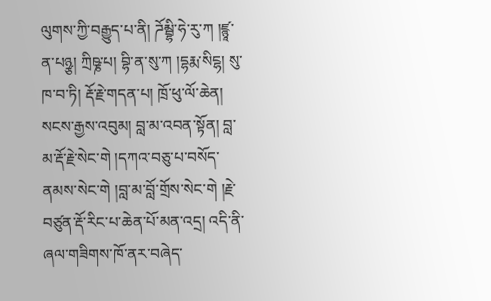ལུགས་ཀྱི་བརྒྱུད་པ་ནི། ཌོམྦྷི་ཧེ་རུ་ཀ །ཛྙཱ་ན་པཉྩ། ཀྲིཥྞ་པ། བྷི་ན་སུ་ཀ །དྷརྨ་སིངྷ། སུ་ཁ་བ་ཏི། རྡོ་རྗེ་གདན་པ། ཁྲོ་ཕུ་ལོ་ཆེན། སངས་རྒྱས་འབུམ། བླ་མ་འབན་སྟོན། བླ་མ་རྡོ་རྗེ་སེང་གེ །དཀའ་བཅུ་པ་བསོད་ནམས་སེང་གེ །བླ་མ་བློ་གྲོས་སེང་གེ །རྗེ་བཙུན་རྡོ་རིང་པ་ཆེན་པོ་མན་འདྲ། འདི་ནི་ཞལ་གཟིགས་ཁོ་ནར་བཞེད་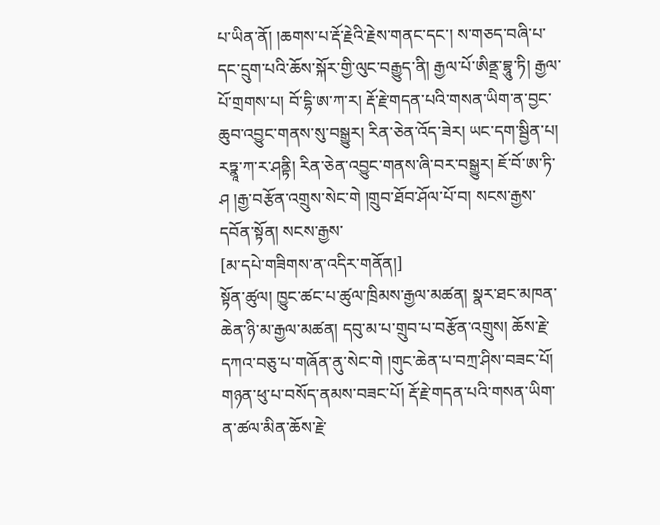པ་ཡིན་ནོ། །ཆགས་པ་རྡོ་རྗེའི་རྗེས་གནང་དང་། ས་གཅད་བཞི་པ་དང་དྲུག་པའི་ཆོས་སྐོར་གྱི་ལུང་བརྒྱུད་ནི། རྒྱལ་པོ་ཨིནྡྲ་བྷཱུ་ཏི། རྒྱལ་པོ་གྲགས་པ། བོ་དྷི་ཨ་ཀ་ར། རྡོ་རྗེ་གདན་པའི་གསན་ཡིག་ན་བྱང་ཆུབ་འབྱུང་གནས་སུ་བསྒྱུར། རིན་ཅེན་འོད་ཟེར། ཡང་དག་སྦྱིན་པ། རཏྣཱ་ཀ་ར་ཤནྟི། རིན་ཅེན་འབྱུང་གནས་ཞི་བར་བསྒྱུར། ཇོ་བོ་ཨ་ཏི་ཤ །རྒྱ་བརྩོན་འགྲུས་སེང་གེ །གྲུབ་ཐོབ་ཤོལ་པོ་བ། སངས་རྒྱས་དབོན་སྟོན། སངས་རྒྱས་
[མ་དཔེ་གཟིགས་ན་འདིར་གནོན།]
སྟོན་ཚུལ། ཁྱུང་ཚང་པ་ཚུལ་ཁྲིམས་རྒྱལ་མཚན། སྣར་ཐང་མཁན་ཆེན་ཉི་མ་རྒྱལ་མཚན། དབུ་མ་པ་གྲུབ་པ་བརྩོན་འགྲུས། ཆོས་རྗེ་དཀའ་བཅུ་པ་གཞོན་ནུ་སེང་གེ །གུང་ཆེན་པ་བཀྲ་ཤིས་བཟང་པོ། གཉན་ཕུ་པ་བསོད་ནམས་བཟང་པོ། རྡོ་རྗེ་གདན་པའི་གསན་ཡིག་ན་ཚལ་མིན་ཆོས་རྗེ་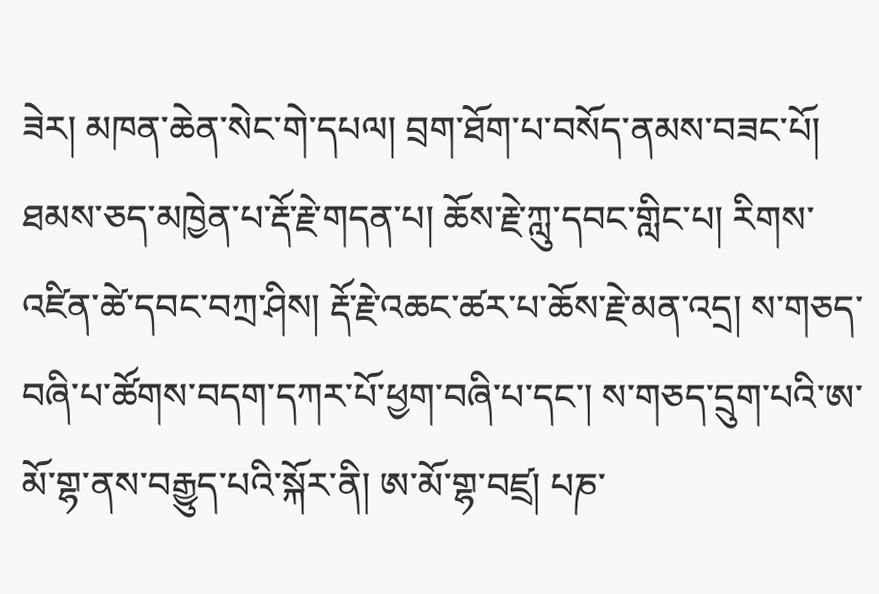ཟེར། མཁན་ཆེན་སེང་གེ་དཔལ། བྲག་ཐོག་པ་བསོད་ནམས་བཟང་པོ། ཐམས་ཅད་མཁྱེན་པ་རྡོ་རྗེ་གདན་པ། ཆོས་རྗེ་ཀླུ་དབང་གླིང་པ། རིགས་འཛིན་ཚེ་དབང་བཀྲ་ཤིས། རྡོ་རྗེ་འཆང་ཚར་པ་ཆོས་རྗེ་མན་འདྲ། ས་གཅད་བཞི་པ་ཚོགས་བདག་དཀར་པོ་ཕྱག་བཞི་པ་དང་། ས་གཅད་དྲུག་པའི་ཨ་མོ་གྷ་ནས་བརྒྱུད་པའི་སྐོར་ནི། ཨ་མོ་གྷ་བཛྲ། པཎ་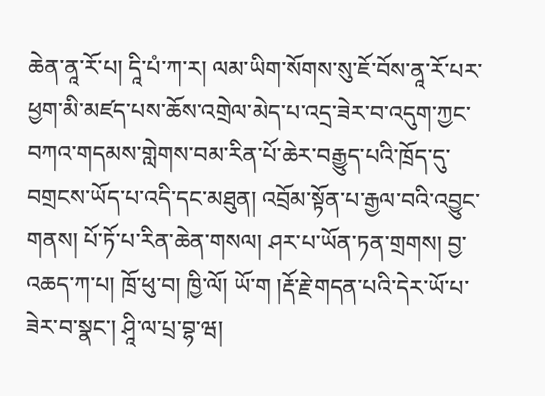ཆེན་ནཱ་རོ་པ། དཱི་པཾ་ཀ་ར། ལམ་ཡིག་སོགས་སུ་ཇོ་བོས་ནཱ་རོ་པར་ཕྱག་མི་མཛད་པས་ཆོས་འགྲེལ་མེད་པ་འདྲ་ཟེར་བ་འདུག་ཀྱང་བཀའ་གདམས་གླེགས་བམ་རིན་པོ་ཆེར་བརྒྱུད་པའི་ཁྲོད་དུ་བགྲངས་ཡོད་པ་འདི་དང་མཐུན། འབྲོམ་སྟོན་པ་རྒྱལ་བའི་འབྱུང་གནས། པོ་ཏོ་པ་རིན་ཆེན་གསལ། ཤར་པ་ཡོན་ཏན་གྲགས། བྱ་འཆད་ཀ་པ། ཁྲོ་ཕུ་བ། ཁྱི་ལོ། ཡོ་ག །རྡོ་རྗེ་གདན་པའི་དེར་ཡོ་པ་ཟེར་བ་སྣང་། ཤཱི་ལ་པྲ་བྷ་ཝ།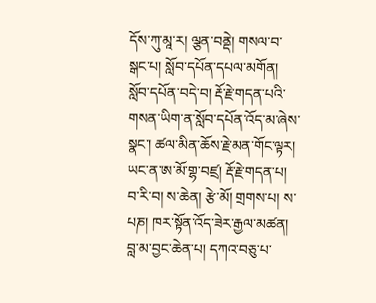དོས་ཀུ་མཱ་ར། ལྕན་བནྡེ། གསལ་བ་སྒང་པ། སློབ་དཔོན་དཔལ་མགོན། སློབ་དཔོན་བདེ་བ། རྡོ་རྗེ་གདན་པའི་གསན་ཡིག་ན་སློབ་དཔོན་འོད་མ་ཞེས་སྣང་། ཚལ་མིན་ཆོས་རྗེ་མན་གོང་ལྟར། ཡང་ན་ཨ་མོ་གྷ་བཛྲ། རྡོ་རྗེ་གདན་པ། བ་རི་བ། ས་ཆེན། རྩེ་མོ། གྲགས་པ། ས་པཎ། ཁར་སྟོན་འོད་ཟེར་རྒྱལ་མཚན། བླ་མ་བྱང་ཆེན་པ། དཀའ་བཅུ་པ་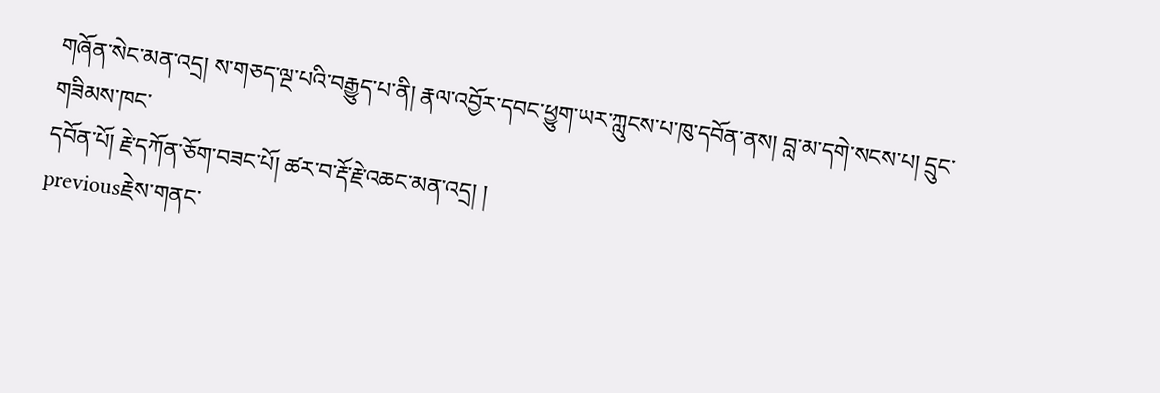གཞོན་སེང་མན་འདྲ། ས་གཅད་ལྔ་པའི་བརྒྱུད་པ་ནི། རྣལ་འབྱོར་དབང་ཕྱུག་ཡར་ཀླུངས་པ་ཁུ་དབོན་ནས། བླ་མ་དགེ་སངས་པ། དྲུང་གཟིམས་ཁང་
དབོན་པོ། རྗེ་དཀོན་ཅོག་བཟང་པོ། ཚར་བ་རྡོ་རྗེ་འཆང་མན་འདྲ། །
previousརྗེས་གནང་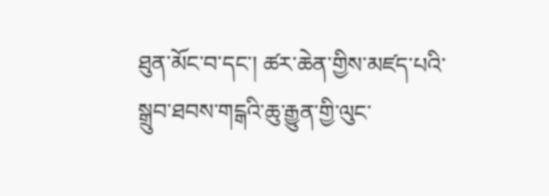ཐུན་མོང་བ་དང་། ཚར་ཆེན་གྱིས་མཛད་པའི་སྒྲུབ་ཐབས་གངྒའི་ཆུ་རྒྱུན་གྱི་ལུང་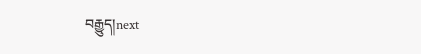བརྒྱུད།next